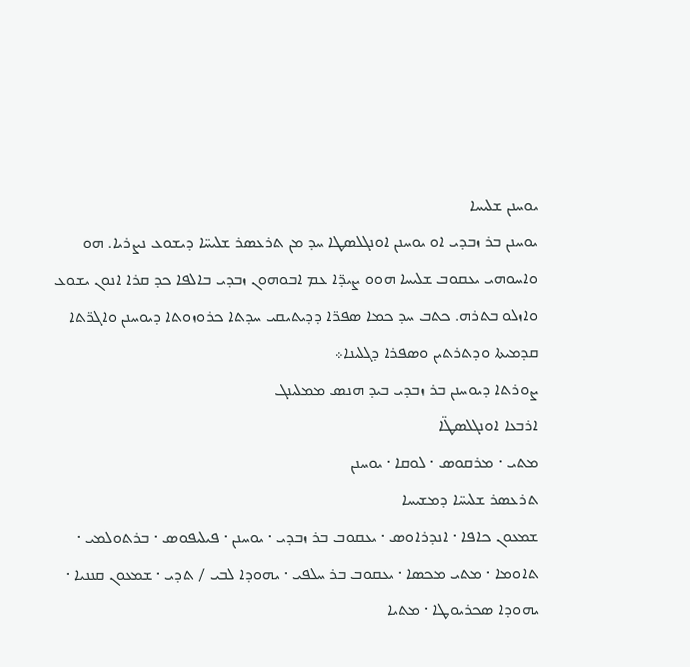ܝܘܚܢܢ ܫܠܝܚܐ
ܝܘܚܢܢ ܒܪ ܙܒܕܝ ܐܘ ܝܘܚܢܢ ܐܘܢܓܠܣܛܐ ܚܕ ܡܢ ܬܪܥܣܪ ܫܠܝܚ̈ܐ ܕܝܫܘܥ ܢܨܪܝܐ. ܗܘ ܘܐܚܘܗܝ ܝܥܩܘܒ ܫܠܝܚܐ ܗܘܘ ܨܝܕ̈ܐ ܥܡ ܐܒܘܗܘܢ ܙܒܕܝ ܒܐܠܦܐ ܟܕ ܩܪܐ ܐܢܘܢ ܝܫܘܥ ܘܐܙܠܘ ܒܬܪܗ. ܟܬܒ ܚܕ ܟܡܐ ܣܦܪ̈ܐ ܕܕܝܬܝܩܝ ܚܕܬܐ ܟܪܘܙܘܬܐ ܕܝܘܚܢܢ ܘܐܓܪ̈ܬܐ ܩܕܡܝܬܐ ܘܕܬܪܬܝܢ ܘܣܦܪܐ ܕܓܠܝܢܐ܀
ܨܘܪܬܐ ܕܝܘܚܢܢ ܒܪ ܙܒܕܝ ܒܝܕ ܗܢܣ ܡܡܠܝܢܓ
ܐܪܒܥܐ ܐܘܢܓܠܣܛ̈ܐ
ܡܬܝ · ܡܪܩܘܣ · ܠܘܩܐ · ܝܘܚܢܢ
ܬܪܥܣܪ ܫܠܝܚ̈ܐ ܕܡܫܝܚܐ
ܫܡܥܘܢ ܟܐܦܐ · ܐܢܕܪܐܘܣ · ܝܥܩܘܒ ܒܪ ܙܒܕܝ · ܝܘܚܢܢ · ܦܝܠܝܦܘܣ · ܒܪܬܘܠܡܝ · ܬܐܘܡܐ · ܡܬܝ ܡܟܣܐ · ܝܥܩܘܒ ܒܪ ܚܠܦܝ · ܝܗܘܕܐ ܠܒܝ / ܬܕܝ · ܫܡܥܘܢ ܩܢܢܝܐ · ܝܗܘܕܐ ܣܟܪܝܘܛܐ · ܡܬܝܐ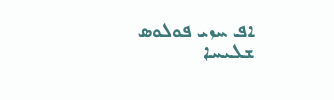ܐܦ ܚܙܝ ܦܘܠܘܣ ܫܠܝܚܐ